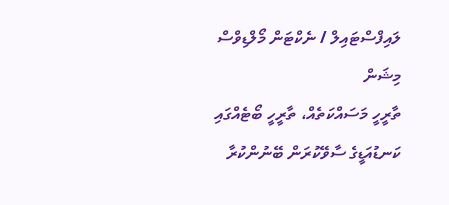ލައިފްސްޓައިލް / ނެކްޓަން މޯލްޑިވްސް މިޝަން
ތާރީހީ މަސައްކަތެއް، ތާރީހީ ބޯޓެއްގައި
ކަނޑުއަޑީގެ ސާވޭކުރަން ބޭނުންކުރާ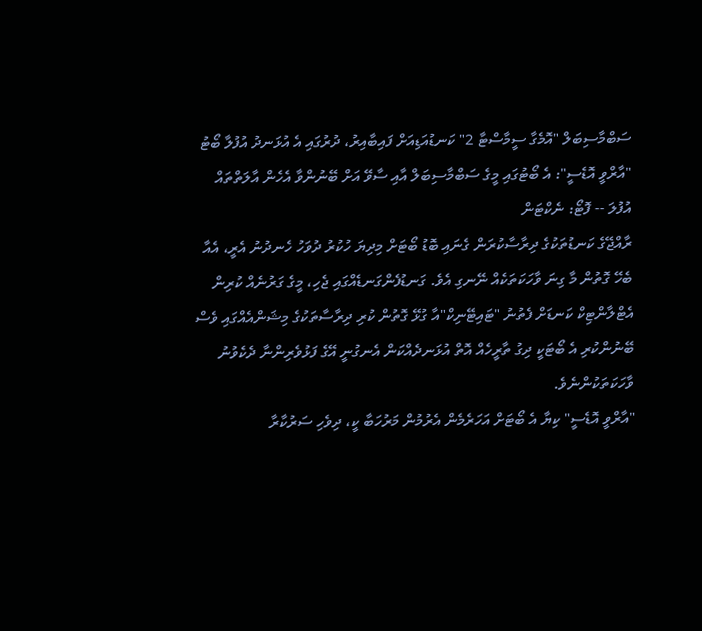ސަބްމާސިބަލް "އޮމެގާ ސީމާސްޓާ 2" ކަނޑުއަޑިއަށް ފައިބާއިރު، ދުރުގައި އެ އުޅަނދު އުފުލާ ބޯޓު "އާރްވީ އޮޑެސީ": އެ ބޯޓުގައި މީގެ ސަބްމާސިބަލް އާއި ސާވޭ އަށް ބޭނުންވާ އެހެން އާލަތްތައް އުފުލަ -- ފޮޓޯ: ނެކްޓަން
ރާއްޖޭގެ ކަނޑުތަކުގެ ދިރާސާކުރަން ގެނައި ބޮޑު ބޯޓަށް މިދިޔަ ހުކުރު ދުވަހު ހެނދުނު އެރީ، އެއާ ބެހޭ ގޮތުން މާ ގިނަ ވާހަކަތަކެއް ނޭނގި އެވެ. ގަނޑުފެންގަނޑެއްގައި ޖެހި، މީގެ ގަރުނެއް ކުރިން އެޓްލާންޓިކް ކަނޑަށް ފެތުނު "ޓައިޓޭނިކް"އާ ގުޅޭ ގޮތުން ކުރި ދިރާސާތަކުގެ މިޝަންއެއްގައި ވެސް ބޭނުންކުރި އެ ބޯޓަކީ ދިގު ތާރީހެއް އޮތް އުޅަނދެއްކަން އެނގުނީ އޭގެ ފަޅުވެރިންނާ ދެކެވުނު ވާހަކަތަކުންނެވެ.
"އާރްވީ އޮޑެސީ" ކިޔާ އެ ބޯޓަށް އަހަރެމެން އެރުމުން މަރުހަބާ ކީ، ދިވެހި ސަރުކާރާ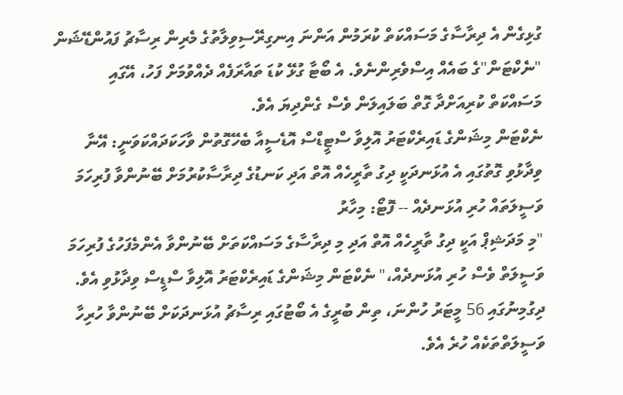ގުޅިގެން އެ ދިރާސާގެ މަސައްކަތް ކުރަމުން އަންނަ އިނގިރޭސިވިލާތުގެ މެރިން ރިސާޗު ފައުންޑޭޝަން "ނެކްޓަން"ގެ ބައެއް އިސްވެރިންނެވެ. އެ ބޯޓާ ގުޅޭ ކުޑަ ތައާރަފެއް ދެއްވުމަށް ފަހު، އޭގައި މަސައްކަތް ކުރިއަށްދާ ގޮތް ބަލައިލަން ވެސް ގެންދިޔަ އެވެ.
ނެކްޓަން މިޝަންގެ ޑައިރެކްޓަރު އޮލިވާ ސްޓީޑްސް އޮޑެސީއާ ބެހޭގޮތުން ވާހަކަދައްކަވަނީ: އޭނާ ވިދާޅުވި ގޮތުގައި އެ އުޅަނދަކީ ދިގު ތާރީހެއް އޮތް އަދި ކަނޑުގެ ދިރާސާކުރުމަށް ބޭނުންވާ ފުރިހަމަ ވަސީލަތައް ހުރި އުޅަނދެއް -- ފޮޓޯ: މިހާރު
"މި މަދަޝިޕް އަކީ ދިގު ތާރީހެއް އޮތް އަދި މި ދިރާސާގެ މަސައްކަތަށް ބޭނުންވާ އެންމެފަހުގެ ފުރިހަމަ ވަސީލަތް ވެސް ހުރި އުޅަނދެއް،" ނެކްޓަން މިޝަންގެ ޑައިރެކްޓަރު އޮލިވާ ސްޑީސް ވިދާޅުވި އެވެ.
ދިގުމިނުގައި 56 މީޓަރު ހުންނަ، ތިން ބުރީގެ އެ ބޯޓުގައި ރިސާޗު އުޅަނދަކަށް ބޭނުންވާ ހުރިހާ ވަސީލަތްތަކެއް ހުރެ އެވެ.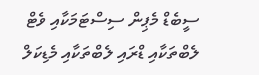ސީބެޑް މެޕިން ސިސްޓަމަކާއި ވެޓް ލެބްތަކާއި ޑްރައި ލެބްތަކާއި މެޑިކަލް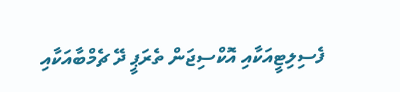ފެސިލިޓީއަކާއި އޮކްސިޖަން ތެރަޕީ ދޭ ޗެމްބާއަކާއި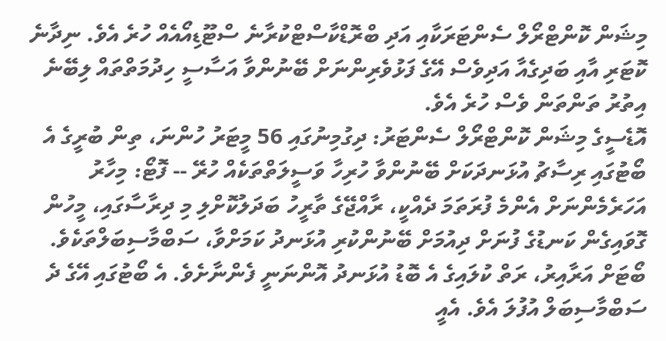މިޝަން ކޮންޓްރޯލް ސެންޓަރަކާއި އަދި ބްރޮޑްކާސްޓްކުރާނެ ސްޓޫޑިއޯއެއް ހުރެ އެވެ. ނިދާނެ ކޮޓަރި އާއި ބަދިގެއާ އަދިވެސް އޭގެ ފަޅުވެރިންނަށް ބޭނުންވާ އަސާސީ ހިދުމަތްތައް ލިބޭނެ އިތުރު ތަންތަން ވެސް ހުރެ އެވެ.
އޮޑެސީގެ މިޝަން ކޮންޓްރޯލް ސެންޓަރު: ދިގުމިނުގައި 56 މީޓަރު ހުންނަ، ތިން ބުރީގެ އެ ބޯޓުގައި ރިސާޗު އުޅަނދަކަށް ބޭނުންވާ ހުރިހާ ވަސީލަތްތަކެއް ހުރޭ -- ފޮޓޯ: މިހާރު
އަހަރެމެންނަށް އެންމެ ފުރަތަމަ ދެއްކީ، ރާއްޖޭގެ ތާރީހު ބަދަލުކޮށްލި މި ދިރާސާގައި، މީހުން ގޮވައިގެން ކަނޑުގެ ފުނަށް ދިއުމަށް ބޭނުންކުރި އުޅަނދު ކަމަށްވާ، ސަބްމާސިބަލްތަކެވެ. ބޯޓަށް އަރާއިރު، ރަތް ކުލައިގެ އެ ބޮޑު އުޅަނދު އޮންނަނީ ފެންނާށެވެ. އެ ބޯޓުގައި އޭގެ ދެ ސަބްމާސިބަލް އުފުލަ އެވެ. އެއީ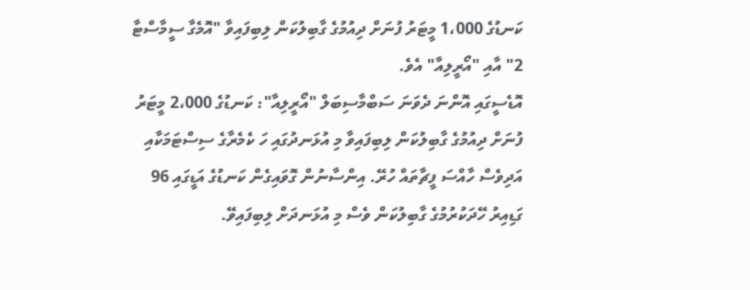ކަނޑުގެ 1،000 މީޓަރު ފުނަށް ދިއުމުގެ ގާބިލުކަން ލިބިފައިވާ "އޮމެގާ ސީމާސްޓާ 2" އާއި "އޯރީލިއާ" އެވެ.
އޮޑެސީގައި އޮންނަ ދެވަނަ ސަބްމާސިބަލް "އޯރީލިއާ": ކަނޑުގެ 2،000 މީޓަރު ފުނަށް ދިއުމުގެ ގާބިލުކަން ލިބިފައިވާ މި އުޅަނދުގައި ހަ ކެމެރާގެ ސިސްޓަމަކާއި އަދިވެސް ހާއްސަ ފީޗާތައް ހުރޭ. އިންސާނުން ގޮވައިގެން ކަނޑުގެ އަޑީގައި 96 ގަޑިއިރު ހޭދަކުރުމުގެ ގާބިލުކަން ވެސް މި އުޅަނދަށް ލިބިފައިވޭ.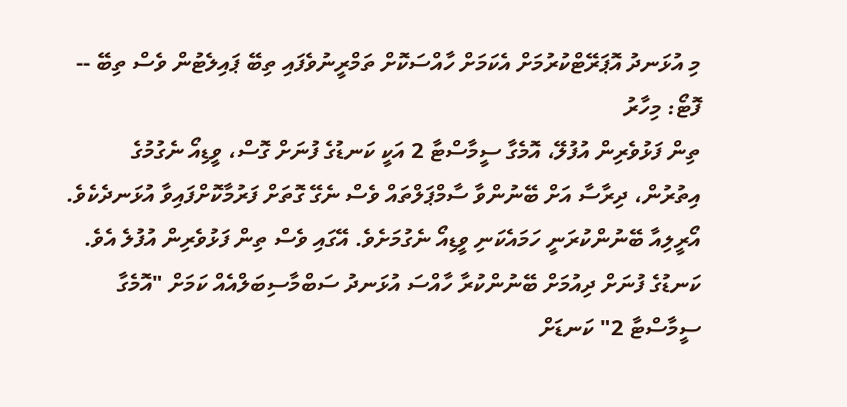މި އުޅަނދު އޮޕަރޭޓްކުރުމަށް އެކަމަށް ހާއްސަކޮށް ތަމްރީނުވެފައި ތިބޭ ޕައިލެޓުން ވެސް ތިބޭ -- ފޮޓޯ: މިހާރު
ތިން ފަޅުވެރިން އުފުލޭ، އޮމެގާ ސީމާސްޓާ 2 އަކީ ކަނޑުގެ ފުނަށް ގޮސް، ވީޑިއޯ ނެގުމުގެ އިތުރުން، ދިރާސާ އަށް ބޭނުންވާ ސާމްޕަލްތައް ވެސް ނެގޭ ގޮތަށް ފަރުމާކޮށްފައިވާ އުޅަނދެކެވެ. އޯރީލިއާ ބޭނުންކުރަނީ ހަމައެކަނި ވީޑިއޯ ނެގުމަށެވެ. އޭގައި ވެސް ތިން ފަޅުވެރިން އުފުލެ އެވެ.
ކަނޑުގެ ފުނަށް ދިއުމަށް ބޭނުންކުރާ ހާއްސަ އުޅަނދު ސަބްމާސިބަލްއެއް ކަމަށް "އޮމެގާ ސީމާސްޓާ 2" ކަނޑަށް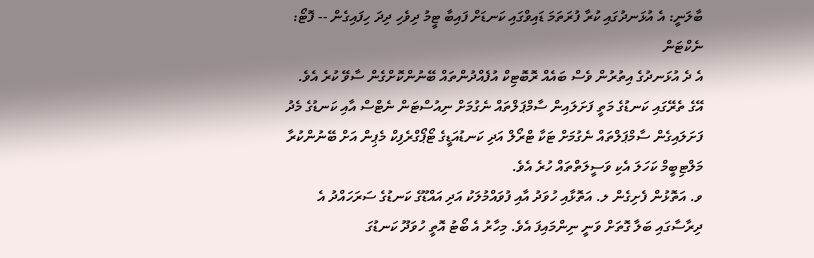ބާލަނީ: އެ އުޅަނދުގައި ކުރާ ފުރަތަމަ ޑައިވްގައި ކަނޑަށް ފައިބާ ޓީމު ދިވެހި ދިދަ ހިފައިގެން -- ފޮޓޯ: ނެކްޓަން
އެ ދެ އުޅަނދުގެ އިތުރުން ވެސް ބައެއް ރޮބޮޓިކް އުފެއްދުންތައް ބޭނުންކޮށްގެން ސާވޭ ކުރެ އެވެ. އޭގެ ތެރޭގައި ކަނޑުގެ މަތީ ފަށަލައިން ސާމްޕަލްތައް ނެގުމަށް ނިއުސްޓަން ނެޓްސް އާއި ކަނޑުގެ މެދު ފަށަލައިގެން ސާމްޕަލްތައް ނެގުމަށް ޓަކާ ޓްރޯލް އަދި ކަނޑުއަޑީގެ ޓޯޕޯގްރެފިކް މެޕިން އަށް ބޭނުންކުރާ މަލްޓިބީމް ކަހަލަ އެކި ވަސީލަތްތައް ހުރެ އެވެ.
ވ. އަތޮޅުން ފެށިގެން ލ. އަތޮޅާއި ހުވަދު އާއި ފުވައްމުލަކު އަދި އައްޑޫގެ ކަނޑުގެ ސަރަހައްދު އެ ދިރާސާގައި ބަލާ ގޮތަށް ވަނީ ނިންމައިފަ އެވެ. މިހާރު އެ ބޯޓު އޮތީ ހުވަދޫ ކަނޑުގަ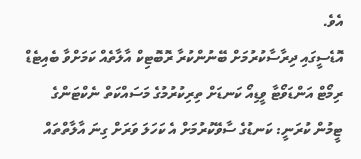އެވެ.
އޮޑެސީގައި ދިރާސާކުރުމަށް ބޭނުންކުރާ ރޮބޮޓިކް އާލާތެއް ކަމަށްވާ ބެއިޓެޑް ރިމޯޓް އަންޑަވޯޓާ ވީޑިއޯ ކަނޑަށް ތިރިކުރުމުގެ މަސައްކަތް ނެކްޓަންގެ ޓީމުން ކުރަނީ: ކަނޑުގެ ސާވޭކުރުމަށް އެ ކަހަލަ ވަރަށް ގިނަ އާލާތްތައް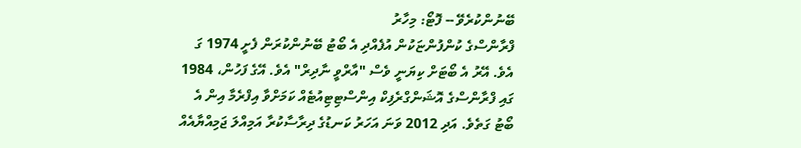ބޭނުންކުރެވޭ -- ފޮޓޯ: މިހާރު
ފްރާންސްގެ ކުންފުންޏަކުން އުފެއްދި އެ ބޯޓު ބޭނުންކުރަން ފެށީ 1974 ގަ އެވެ. އޭރު އެ ބޯޓަށް ކިޔަނީ ވެސް "އާރްވީ ނާދިރް" އެވެ. އޭގެ ފަހުން، 1984 ގައި ފްރާންސްގެ އޮޝަންގްރެފިކް އިންސްޓިޓިއުޓެއް ކަމަށްވާ އިފްރެމާ އިން އެ ބޯޓު ގަތެވެ. އަދި 2012 ވަނަ އަހަރު ކަނޑުގެ ދިރާސާކުރާ އަމިއްލަ ޖަމިއްޔާއެއް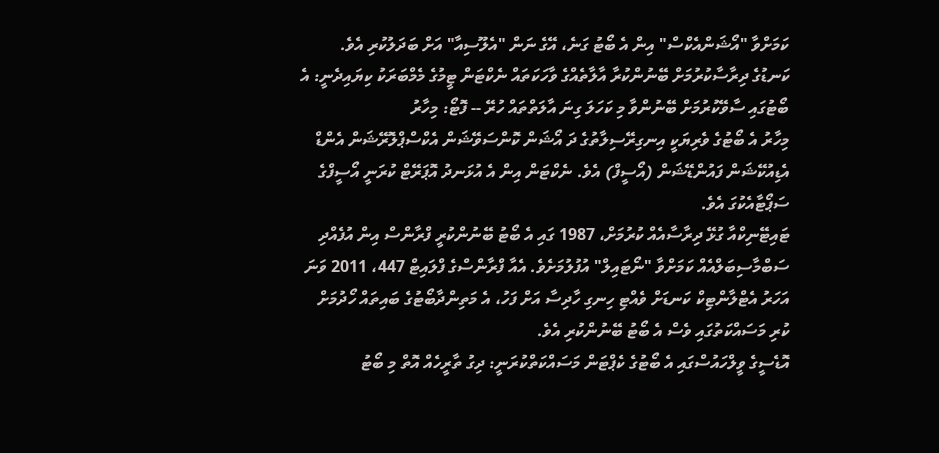ކަމަށްވާ "އޯޝަންއެކްސް" އިން އެ ބޯޓު ގަނެ، އޭގެ ނަން "އެލޫސިއާ" އަށް ބަދަލުކުރި އެވެ.
ކަނޑުގެ ދިރާސާކުރުމަށް ބޭނުންކުރާ އާލާތެއްގެ ވާހަކަތައް ނެކްޓަން ޓީމުގެ މެމްބަރަކު ކިޔައިދެނީ: އެ ބޯޓުގައި ސާވޭކުރުމަށް ބޭނުންވާ މި ކަހަލަ ގިނަ އާލަތްތައް ހުރޭ -- ފޮޓޯ: މިހާރު
މިހާރު އެ ބޯޓުގެ ވެރިޔަކީ އިނގިރޭސިލާތުގެ ދަ އޯޝަން ކޮންސަވޭޝަން އެކްސްޕްލޮރޭޝަން އެންޑް އެޑިއުކޭޝަން ފައުންޑޭޝަން (އޯސީފް) އެވެ. ނެކްޓަން އިން އެ އުޅަނދު އޮޕަރޭޓް ކުރަނީ އޯސީފްގެ ސަޕޯޓާއެކުގަ އެވެ.
ޓައިޓޭނިކްއާ ގުޅޭ ދިރާސާއެއް ކުރުމަށް، 1987 ގައި އެ ބޯޓު ބޭނުންކުރީ ފްރާންސް އިން އުފެއްދި ސަބްމާސިބަލްއެއް ކަމަށްވާ "ނޯޓައިލް" އުފުލުމަށެވެ. އެއާ ފްރާންސްގެ ފްލައިޓް 447، 2011 ވަނަ އަހަރު އެޓްލާންޓިކް ކަނޑަށް ވެއްޓި ހިނގި ހާދިސާ އަށް ފަހު، އެ މަތިންދާބޯޓުގެ ބައިތައް ހޯދުމަށް ކުރި މަސައްކަތުގައި ވެސް އެ ބޯޓު ބޭނުންކުރި އެވެ.
އޮޑެސީގެ ވީލްހައުސްގައި އެ ބޯޓުގެ ކެޕްޓަން މަސައްކަތްކުރަނީ: ދިގު ތާރީހެއް އޮތް މި ބޯޓު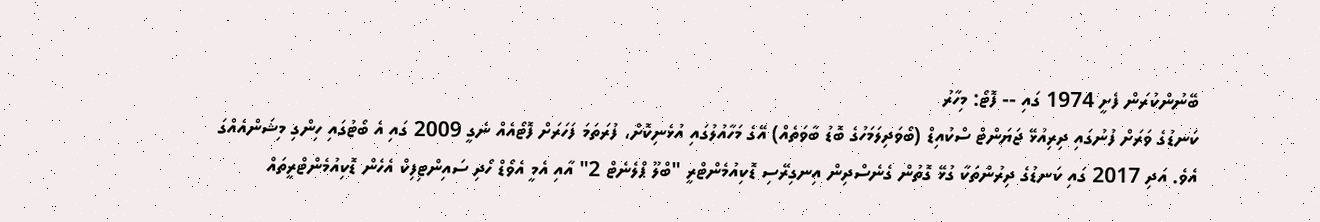ބޭނުންކުރަން ފެށީ 1974 ގައި -- ފޮޓޯ: މިހާރު
ކަނޑުގެ ވަރަށް ފުނުގައި ދިރިއުޅޭ ޖަޔަންޓް ސްކުއިޑް (ބޯވަދިލަމަހުގެ ބޮޑު ބާވަތެއް) އޭގެ މަހާއުލުގައި އުޅެނިކޮށް، ފުރަތަމަ ފަހަރަށް ފޮޓޯއެއް ނެގީ 2009 ގައި އެ ބޯޓުގައި ހިންގި މިޝަންއެއްގަ އެވެ. އަދި 2017 ގައި ކަނޑުގެ ދިރުންތަކާ ގުޅޭ ގޮތުން ގެނެސްދިން އިނގިރޭސި ޑޮކިއުމެންޓްރީ "ބްލޫ ޕްލެނެޓް 2" އާއި އެމީ އެވޯޑް ހޯދި ސައިންޓިފިކް އެހެން ޑޮކިއުމެންޓްރީތައް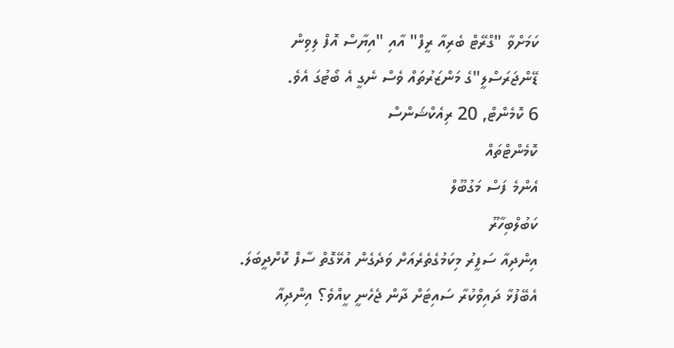ކަމަށްވާ "ގްރޭޓް ބެރިއާ ރީފް" އާއި "އިޔާސް އޮފް ލިވިން ޑޭންޖަރަސްލީ"ގެ މަންޒަރުތައް ވެސް ނެގީ އެ ބޯޓުގަ އެވެ.
6 ކޮމެންޓް, 20 ރިއެކްޝަންސް
ކޮމެންޓްތައް
އެންމެ ފަސް މަގުބޫލް
ކަބުލްބިހާރޫ
އިންދިއާ ސަފީރު މިކަމުގެތެރެއަށް ވަދެގެން އުޅޭގޮތް ސާފް ކޮށްދީބަލަ. އެބޭފުޅާ ދައިވްކުރާ ސައިޓަށް ދާން ޖެހެނީ ކީއްވެ؟ އިންދިއާ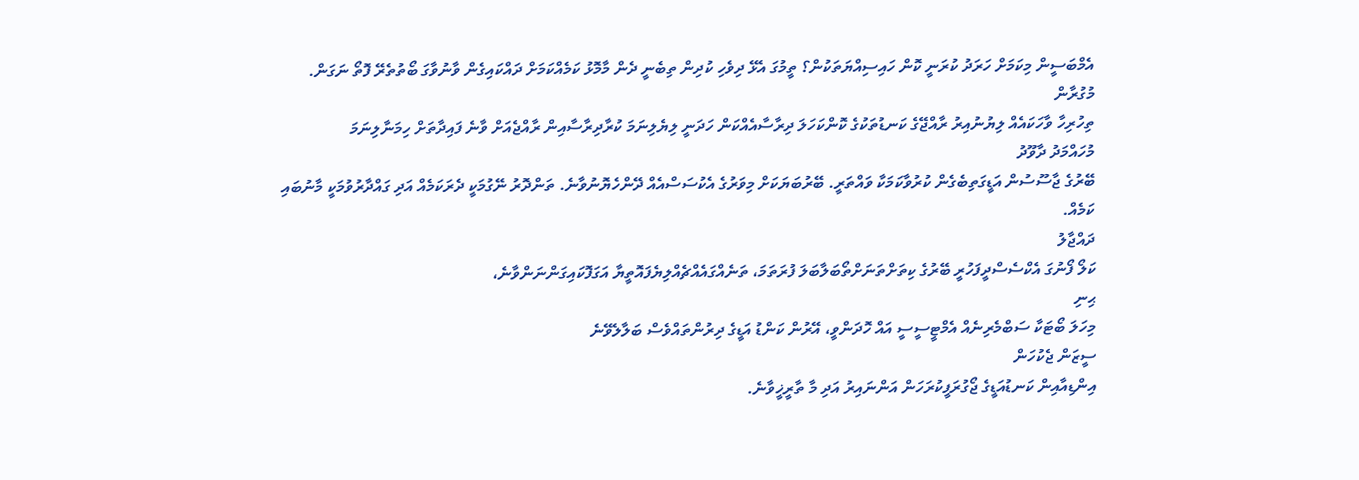އެމްބަސީން މިކަމަށް ހަރަދު ކުރަނީ ކޮން ހައިސިއްޔަތަކުން؟ ތީމުގަ އެޅޭ ދިވެހި ކުދިން ތިބެނީ ދެން މާމޮޅު ކަމެއްކަމަށް ދައްކައިގެން ވާނުވާގަ ބޯތުތެރޭ ފޮތޯ ނަގަން.
މުގުރާން
ތިހުރިހާ ވާހަކައެއް ލިޔުނުއިރު ރާއްޖޭގެ ކަނޑުތަކުގެ ކޮންކަހަލަ ދިރާސާއެއްކަން ހަދަނީ ލިޔެލިނަމަ ކުރާދިރާސާއިން ރާއްޖެއަށް ވާނެ ފައިދާތަށް ހިމަނާލިނަމަ
މުހައްމަދު ދާވޫދު
ބޭރުގެ ޖާސޫސުން އަޑީގަތިބެގެން ކުރުވާކަމަކާ ވައްތަރީ. ބޭރުބަޔަކަށް މިވަރުގެ އެކުސަސްއެއް ދޭންހެޔޮނުވާނެ. ތަންދޮރު ނޭގުމަކީ ދެރަކަމެއް އަދި ގައްދާރުވުމަކީ މާނުބައި ކަމެއް.
ދައްޖާލު
ކަލޯ ފޯނުގަ އެކްސެސްދީފަހުރީ ބޭރުގެ ކިތަށްތަނަށްތޯބަލާބަލަ ފުރަތަމަ، ތަނެއްގައެއްޗެއްލިޔެފައޮތީޔާ އަގަފޮކައިގަންނަންވާނެ،
ޙިނި
މިހަލަ ބޯޓަކާ ސަބްމެރިނެއް އެމްޓީސީސީ އައް ހޮދަންވީ، އޭރުން ކަންޑު އަޑީގެ ދިރުންތައްވެސް ބަލާލެވޭނެ
ސީޒަން ޖެކުހަން
އިންޑިއާއިން ކަނޑުއަޑީގެ ޖޯގުރަފީކުރަހަން އަންނައިރު އަދި މާ ތާރީޚީވާނެ.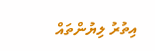އިތުރު ލިޔުންތައް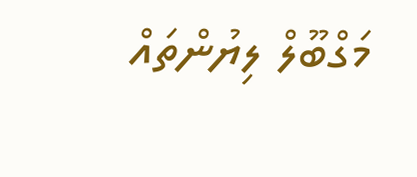މަގްބޫލް ލިޔުންތައް